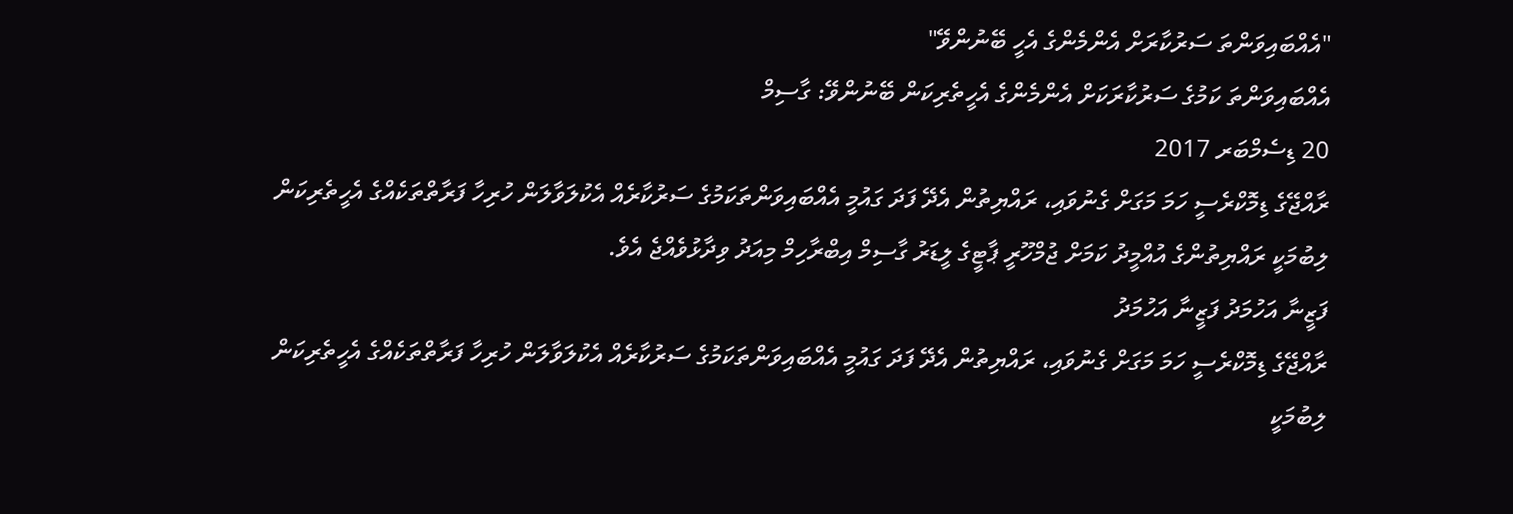"އެއްބައިވަންތަ ސަރުކާރަށް އެންމެންގެ އެހީ ބޭނުންވޭ"
އެއްބައިވަންތަ ކަމުގެ ސަރުކާރަކަށް އެންމެންގެ އެހީތެރިކަން ބޭނުންވޭ: ގާސިމް
20 ޑިސެމްބަރ 2017
ރާއްޖޭގެ ޑިމޮކްރެސީ ހަމަ މަގަށް ގެނުވައި، ރައްޔިތުން އެދޭ ފަދަ ގައުމީ އެއްބައިވަންތަކަމުގެ ސަރުކާރެއް އެކުލަވާލަން ހުރިހާ ފަރާތްތަކެއްގެ އެހީތެރިކަން ލިބުމަކީ ރައްޔިތުންގެ އުއްމީދު ކަމަށް ޖުމްހޫރީ ޕާޓީގެ ލީޑަރު ގާސިމް އިބްރާހިމް މިއަދު ވިދާޅުވެއްޖެ އެވެ.
ފަޒީނާ އަހުމަދު ފަޒީނާ އަހުމަދު
ރާއްޖޭގެ ޑިމޮކްރެސީ ހަމަ މަގަށް ގެނުވައި، ރައްޔިތުން އެދޭ ފަދަ ގައުމީ އެއްބައިވަންތަކަމުގެ ސަރުކާރެއް އެކުލަވާލަން ހުރިހާ ފަރާތްތަކެއްގެ އެހީތެރިކަން ލިބުމަކީ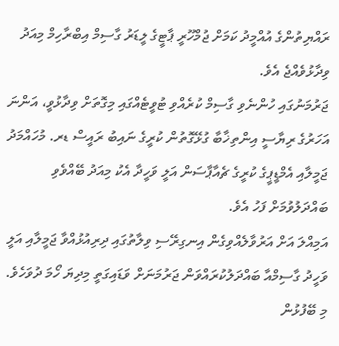ރައްޔިތުންގެ އުއްމީދު ކަމަށް ޖުމްހޫރީ ޕާޓީގެ ލީޑަރު ގާސިމް އިބްރާހިމް މިއަދު ވިދާޅުވެއްޖެ އެވެ.
ޖަރުމަނުގައި ހުންނެވި ގާސިމް ކުރެއްވި ޓުވީޓެއްގައި މިގޮތަށް ވިދާޅުވީ، އަންނަ އަހަރުގެ ރިޔާސީ އިންތިޚާބާ ގުޅޭގޮތުން ކުރީގެ ނައިބު ރައީސް ޑރ. މުހައްމަދު ޖަމީލާއި އެމްޑީޕީގެ ކުރީގެ ޗެއާޕާސަން އަލީ ވަހީދާ އެކު މިއަދު ބޭއްވެވި ބައްދަލުވުމަށް ފަހު އެވެ.
އަމިއްލަ އަށް އަރުވާލެއްވިގެން އިނގިރޭސި ވިލާތުގައި ދިރިއުޅުއްވާ ޖަމީލާއި އަލީ ވަހީދު ގާސިމްއާ ބައްދަލުކުރައްވަން ޖަރުމަނަށް ވަޑައިގަތީ މިދިޔަ ހޯމަ ދުވަހެވެ. މި ބޭފުޅުން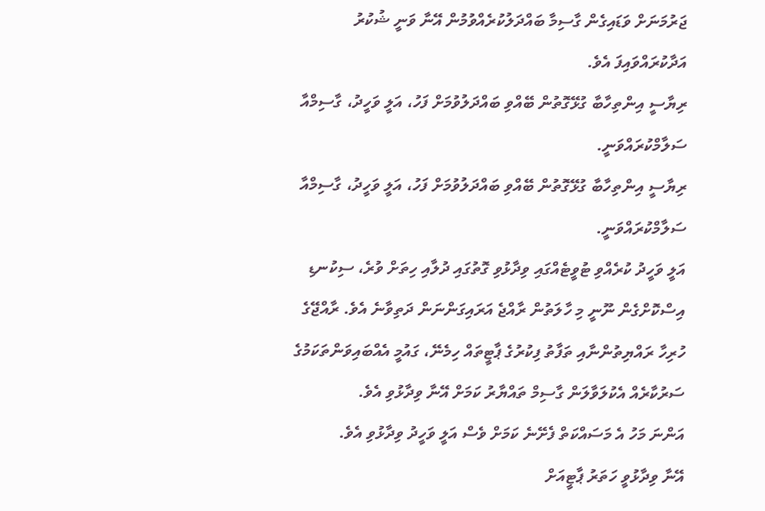ޖަރުމަނަށް ވަޑައިގެން ގާސިމާ ބައްދަލުކުރެއްވުމުން އޭނާ ވަނީ ޝުކުރު އަދާކުރައްވައިފަ އެވެ.
ރިޔާސީ އިންތިހާބާ ގުޅޭގޮތުން ބޭއްވި ބައްދަލުވުމަށް ފަހު، އަލީ ވަހީދު، ގާސިމްއާ ސަލާމްކުރައްވަނީ.
ރިޔާސީ އިންތިހާބާ ގުޅޭގޮތުން ބޭއްވި ބައްދަލުވުމަށް ފަހު، އަލީ ވަހީދު، ގާސިމްއާ ސަލާމްކުރައްވަނީ.
އަލީ ވަހީދު ކުރެއްވި ޓުވީޓެއްގައި ވިދާޅުވި ގޮތުގައި ދުލާއި ހިތަށް ވުރެ، ސިކުނޑި އިސްކޮށްގެން ނޫނީ މި ހާލަތުން ރާއްޖެ އަރައިގަންނަން ދަތިވާނެ އެވެ. ރާއްޖޭގެ ހުރިހާ ރައްޔިތުންނާއި ތަފާތު ފިކުރުގެ ޕާޓީތައް ހިމެނޭ، ގައުމީ އެއްބައިވަންތަކަމުގެ ސަރުކާރެއް އެކުލަވާލަން ގާސިމް ތައްޔާރު ކަމަށް އޭނާ ވިދާޅުވި އެވެ.
އަންނަ މަހު އެ މަސައްކަތް ފެށޭނެ ކަމަށް ވެސް އަލީ ވަހީދު ވިދާޅުވި އެވެ.
އޭނާ ވިދާޅުވީ ހަތަރު ޕާޓީއަށް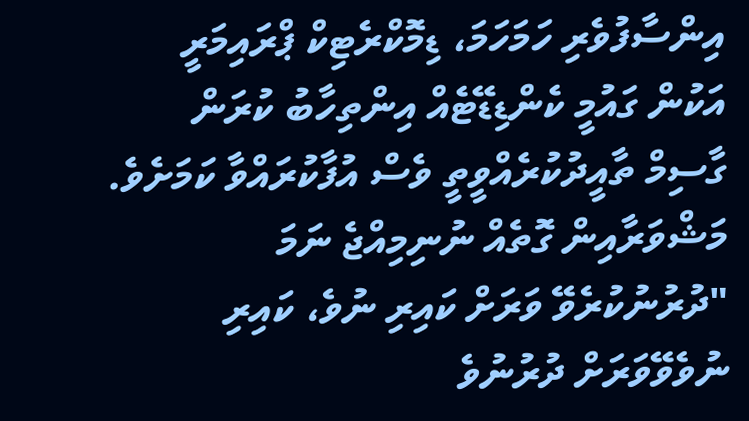އިންސާފުވެރި ހަމަހަމަ، ޑިމޮކްރެޓިކް ޕްރައިމަރީ އަކުން ގައުމީ ކެންޑިޑޭޓެއް އިންތިހާބު ކުރަން ގާސިމް ތާއީދުކުރެއްވީތީ ވެސް އުފާކުރައްވާ ކަމަށެވެ. މަޝްވަރާއިން ގޮތެއް ނުނިމިއްޖެ ނަމަ "ދުރުނުކުރެވޭ ވަރަށް ކައިރި ނުވެ، ކައިރި ނުވެވޭވަރަށް ދުރުނުވެ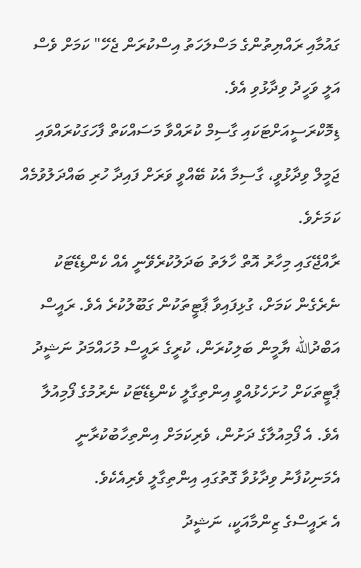ގައުމާއި ރައްޔިތުންގެ މަސްލަހަތު އިސްކުރަން ޖެހޭ" ކަމަށް ވެސް އަލީ ވަހީދު ވިދާޅުވި އެވެ.
ޑިމޮކްރަސީއަށްޓަކައި ގާސިމް ކުރައްވާ މަސައްކަތް ފާހަގަކުރައްވައި ޖަމީލް ވިދާޅުވީ، ގާސިމާ އެކު ބޭއްވީ ވަރަށް ފައިދާ ހުރި ބައްދަލުވުމެއް ކަމަށެވެ.
ރާއްޖޭގައި މިހާރު އޮތް ހާލަތު ބަދަލުކުރެވޭނީ އެއް ކެންޑިޑޭޓަކު ނެރެގެން ކަމަށް، ގުޅިފައިވާ ޕާޓީތަކުން ގަބޫލުކުރެ އެވެ. ރައީސް އަބްދުالله ޔާމީން ބަލިކުރަން، ކުރީގެ ރައީސް މުހައްމަދު ނަޝީދު ޕާޓީތަކަށް ހުށަހެޅުއްވީ އިންތިގާލީ ކެންޑިޑޭޓަކު ނެރުމުގެ ފޯމިއުލާ އެވެ. އެ ފޯމިއުލާގެ ދަށުން، ވެރިކަމަށް އިންތިހާބުކުރާނީ އެމަނިކުފާނު ވިދާޅުވާ ގޮތުގައި އިންތިގާލީ ވެރިއެކެވެ.
އެ ރައީސްގެ ޒިންމާއަކީ، ނަޝީދު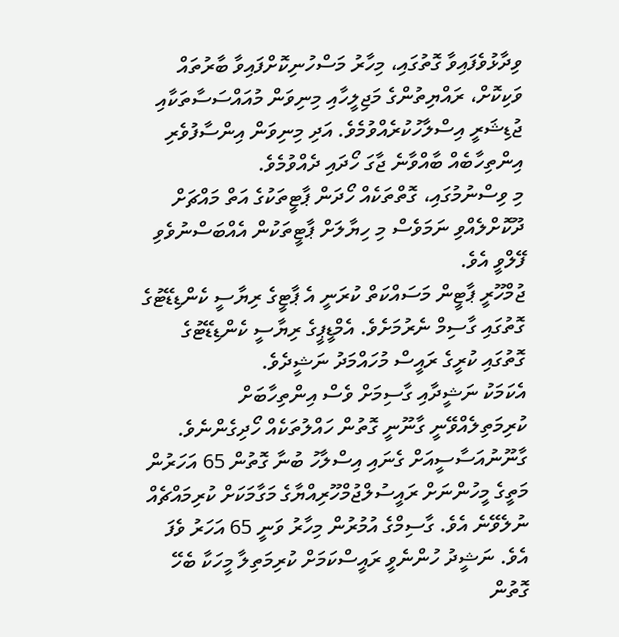ވިދާޅުވެފައިވާ ގޮތުގައި، މިހާރު މަސްހުނިކޮށްފައިވާ ބާރުތައް ވަކިކޮށް، ރައްޔިތުންގެ މަޖިލީހާއި މިނިވަން މުއައްސަސާތަކާއި ޖުޑިޝަރީ އިސްލާހުކުރެއްވުމެވެ. އަދި މިނިވަން އިންސާފުވެރި އިންތިހާބެއް ބާއްވާނެ ޖާގަ ހޯދައި ދެއްވުމެވެ.
މި ވިސްނުމުގައި، ގޮތްތަކެއް ހޯދަން ޕާޓީތަކުގެ އަތް މައްޗަށް ދޫކޮށްލެއްވި ނަމަވެސް މި ހިޔާލަށް ޕާޓީތަކުން އެއްބަސްނުވެވި ފޭލްވީ އެވެ.
ޖުމްހޫރީ ޕާޓީން މަސައްކަތް ކުރަނީ އެ ޕާޓީގެ ރިޔާސީ ކެންޑިޑޭޓުގެ ގޮތުގައި ގާސިމް ނެރުމަށެވެ. އެމްޑީޕީގެ ރިޔާސީ ކެންޑިޑޭޓުގެ ގޮތުގައި ކުރީގެ ރައީސް މުހައްމަދު ނަޝީދެވެ.
އެކަމަކު ނަޝީދާއި ގާސިމަށް ވެސް އިންތިހާބަށް ކުރިމަތިލެއްވޭނީ ގާނޫނީ ގޮތުން ހައްލުތަކެއް ހޯދިގެންނެވެ. ގާނޫނުއަސާސީއަށް ގެނައި އިސްލާހު ބުނާ ގޮތުން 65 އަހަރުން މަތީގެ މީހުންނަށް ރައީސުލްޖުމްހޫރިއްޔާގެ މަގާމަކަށް ކުރިމައްޗެއް ނުލެވޭނެ އެވެ. ގާސިމްގެ އުމުރުން މިހާރު ވަނީ 65 އަހަރު ވެފަ އެވެ. ނަޝީދު ހުންނެވީ ރައީސްކަމަށް ކުރިމަތިލާ މީހަކާ ބެހޭ ގޮތުން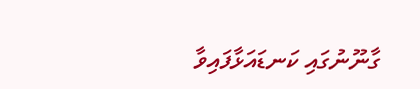ގާނޫނުގައި ކަނޑައަޅާފައިވާ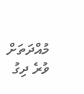މުއްދަތަށް ވުރެ ދިގު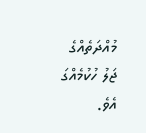މުއްދަތެއްގެ ޖަލު ހުކުމެއްގަ އެވެ.